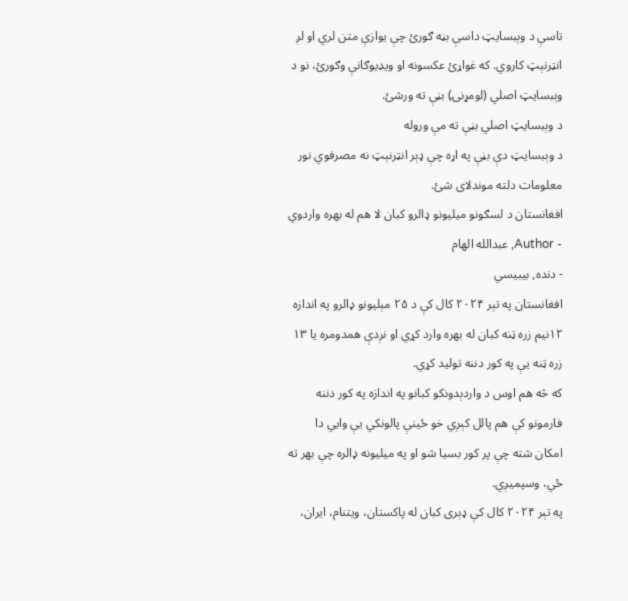تاسې د وېبسایټ داسې بڼه ګورئ چې یوازې متن لري او لږ انټرنېټ کاروي. که غواړئ عکسونه او ویډیوګانې وګورئ، نو د وېبسایټ اصلي (لومړنۍ) بڼې ته ورشئ.
د وېبسایټ اصلي بڼې ته مې وروله
د وېبسایټ دې بڼې په اړه چې ډېر انټرنېټ نه مصرفوي نور معلومات دلته موندلای شئ.
افغانستان د لسګونو میلیونو ډالرو کبان لا هم له بهره واردوي
- Author, عبدالله الهام
- دنده, بيبيسي
افغانستان په تېر ۲۰۲۴ کال کې د ۲۵ مېلیونو ډالرو په اندازه ۱۲نیم زره ټنه کبان له بهره وارد کړي او نږدې همدومره یا ۱۳ زره ټنه يې په کور دننه تولید کړي.
که څه هم اوس د واردېدونکو کبانو په اندازه په کور دننه فارمونو کې هم پالل کېږي خو ځینې پالونکي یې وایي دا امکان شته چې پر کور بسیا شو او په میلیونه ډالره چې بهر ته ځي، وسپمیږي.
په تېر ۲۰۲۴ کال کې ډېری کبان له پاکستان، ویتنام، ایران،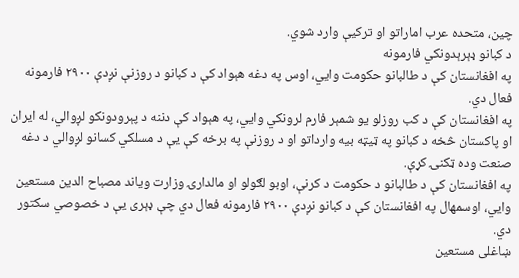چین، متحده عرب اماراتو او ترکیې وارد شوي.
د کبانو ډېرېدونکي فارمونه
په افغانستان کې د طالبانو حکومت وايي، اوس په دغه هېواد کې د کبانو د روزنې نږدې ۲۹۰۰ فارمونه فعال دي.
په افغانستان کې د کب روزلو یو شمېر فارم لرونکي وايي، په هېواد کې دننه د پېرودونکو لږوالي، له ایران او پاکستان څخه د کبانو په ټیټه بیه وارداتو او د روزنې په برخه کې يې د مسلکي کسانو لږوالي د دغه صنعت وده ټکنۍ کړې.
په افغانستان کې د طالبانو د حکومت د کرنې، اوبو لګولو او مالدارۍ وزارت ویاند مصباح الدین مستعین وايي، اوسمهال په افغانستان کې د کبانو نږدې ۲۹۰۰ فارمونه فعال دي چې ډېری يې د خصوصي سکتور دي.
ښاغلی مستعین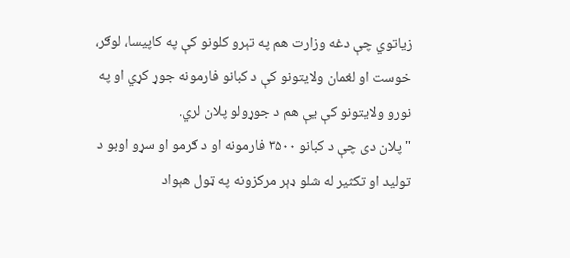زیاتوي چې دغه وزارت هم په تېرو کلونو کې په کاپیسا، لوګر، خوست او لغمان ولایتونو کې د کبانو فارمونه جوړ کړي او په نورو ولایتونو کې يې هم د جوړولو پلان لري.
"پلان دی چې د کبانو ۳۵۰۰ فارمونه او د ګرمو او سړو اوبو د تولید او تکثیر له شلو ډېر مرکزونه په ټول هېواد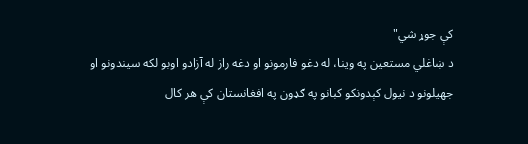کې جوړ شي"
د ښاغلي مستعین په وینا، له دغو فارمونو او دغه راز له آزادو اوبو لکه سیندونو او جهیلونو د نیول کېدونکو کبانو په ګډون په افغانستان کې هر کال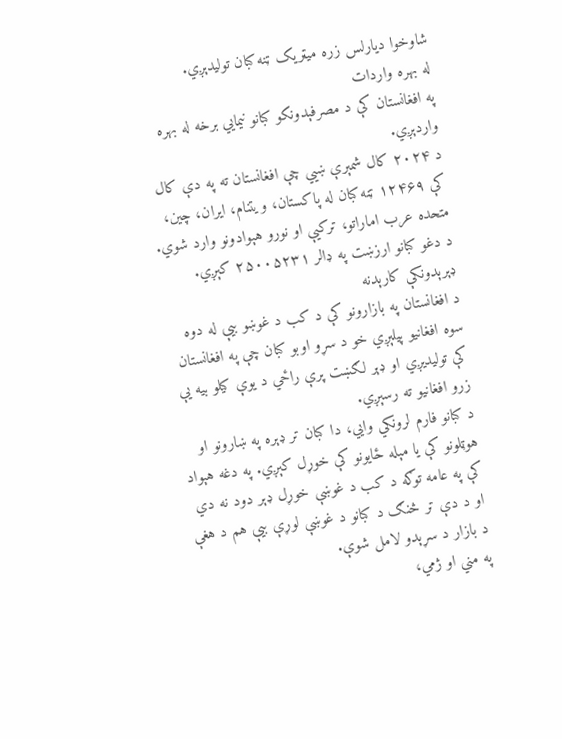شاوخوا دیارلس زره ميټریک ټنه کبان توليدېږي.
له بهره واردات
په افغانستان کې د مصرفېدونکو کبانو نیمايي برخه له بهره واردېږي.
د ۲۰۲۴ کال شمېرې ښيي چې افغانستان ته په دې کال کې ۱۲۴۶۹ ټنه کبان له پاکستان، ویتنام، ایران، چین، متحده عرب اماراتو، ترکيې او نورو هېوادونو وارد شوي.
د دغو کبانو ارزښت په ډالر ۲۵۰۰۵۲۳۱ کېږي.
ډېرېدونکې کارېدنه
د افغانستان په بازارونو کې د کب د غوښو بيې له دوه سوه افغانیو پیلېږي خو د سړو اوبو کبان چې په افغانستان کې تولیديږي او ډېر لګښت پرې راځي د یوې کیلو بیه یې زرو افغانیو ته رسېږي.
د کبانو فارم لرونکي وايي، دا کبان تر ډېره په ښارونو او هوټلونو کې یا مېله ځایونو کې خوړل کېږي. په دغه هېواد کې په عامه توګه د کب د غوښې خوړل ډېر دود نه دي او د دې تر څنګ د کبانو د غوښې لوړې بيې هم د هغې د بازار د سړېدو لامل شوې.
په مني او ژمي،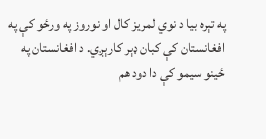په تېره بیا د نوي لمریز کال او نوروز په ورځو کې په افغانستان کې کبان ډېر کارېږي. د افغانستان په ځینو سیمو کې دا دود هم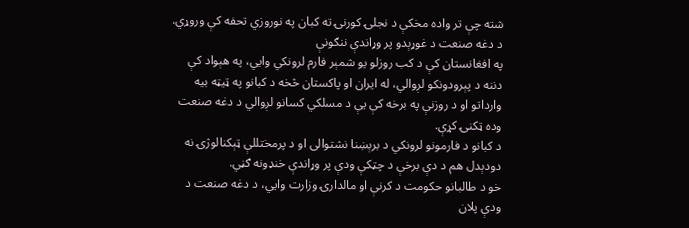شته چې تر واده مخکې د نجلۍ کورنۍ ته کبان په نوروزي تحفه کې وروړي.
د دغه صنعت د غوړېدو پر وړاندې ننګونې
په افغانستان کې د کب روزلو یو شمېر فارم لرونکي وايي، په هېواد کې دننه د پېرودونکو لږوالي، له ایران او پاکستان څخه د کبانو په ټیټه بیه وارداتو او د روزنې په برخه کې يې د مسلکي کسانو لږوالي د دغه صنعت وده ټکنۍ کړې.
د کبانو د فارمونو لرونکي د برېښنا نشتوالی او د پرمختللې ټېکنالوژۍ نه دودېدل هم د دې برخې د چټکې ودې پر وړاندې خنډونه ګڼي.
خو د طالبانو حکومت د کرنې او مالدارۍ وزارت وايي، د دغه صنعت د ودې پلان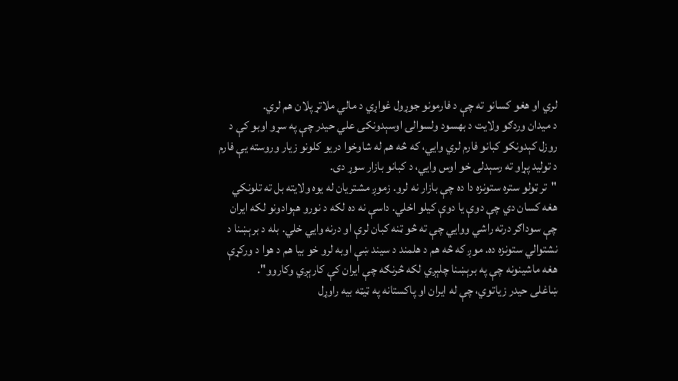لري او هغو کسانو ته چې د فارمونو جوړول غواړي د مالي ملاتړ پلان هم لري.
د میدان وردګو ولایت د بهسود ولسوالۍ اوسېدونکی علي حیدر چې په سړو اوبو کې د روزل کېدونکو کبانو فارم لري وايي، که څه هم له شاوخوا دریو کلونو زیار وروسته يې فارم د تولید پړاو ته رسېدلی خو اوس وايي، د کبانو بازار سوړ دی.
"تر ټولو ستره ستونزه دا ده چې بازار نه لرو. زموږ مشتریان له یوه ولایته بل ته تلونکي هغه کسان دي چې دوې یا دوې کیلو اخلي. داسې نه ده لکه د نورو هېوادونو لکه ایران چې سوداګر درته راشي ووايي چې ته څو ټنه کبان لرې او درنه وایي خلي. بله د برېښنا د نشتوالي ستونزه ده. موږ که څه هم د هلمند د سیند ښې اوبه لرو خو بیا هم د هوا د ورکړې هغه ماشینونه چې په برېښنا چلېږي لکه څرنګه چې ایران کې کارېږي وکاروو".
ښاغلی حیدر زیاتوي، چې له ایران او پاکستانه په ټيټه بیه راوړل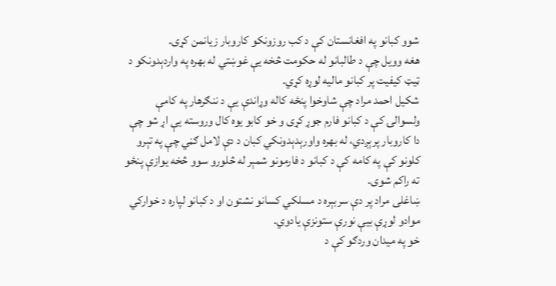شوو کبانو په افغانستان کې د کب روزونکو کاروبار زیانمن کړی.
هغه وویل چې د طالبانو له حکومت څخه یې غوښتي له بهره په واردېدونکو د ټیټ کیفیت پر کبانو مالیه لوړه کړي.
شکیل احمد مراد چې شاوخوا پنځه کاله وړاندې يې د ننګرهار په کامې ولسوالۍ کې د کبانو فارم جوړ کړی و خو کابو یوه کال وروسته یې اړ شو چې دا کاروبار پرېږدي، له بهره واورېدېدونکي کبان د دې لامل ګڼي چې په تېرو کلونو کې په کامه کې د کبانو د فارمونو شمېر له څلورو سوو څخه یوازې پنځو ته راکم شوی.
ښاغلی مراد پر دې سربېره د مسلکي کسانو نشتون او د کبانو لپاره د خوارکي موادو لوړې بیې نورې ستونزې یادوي.
خو په میدان وردګو کې د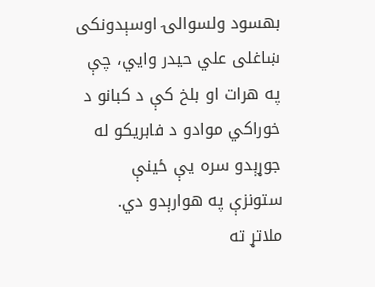بهسود ولسوالۍ اوسېدونکی ښاغلی علي حیدر وايي، چې په هرات او بلخ کې د کبانو د خوراکي موادو د فابریکو له جوړېدو سره يې ځینې ستونزې په هوارېدو دي.
ملاتړ ته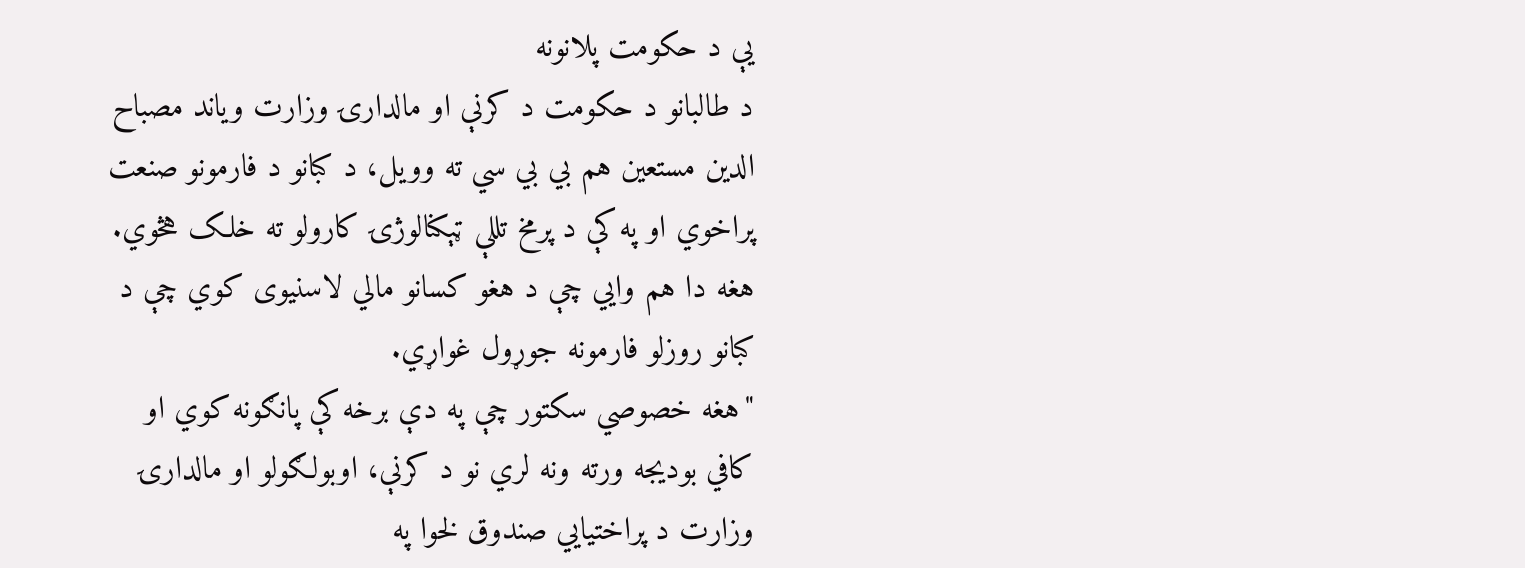یې د حکومت پلانونه
د طالبانو د حکومت د کرنې او مالدارۍ وزارت ویاند مصباح الدین مستعین هم بي بي سي ته وویل، د کبانو د فارمونو صنعت پراخوي او په کې د پرمخ تللې ټېکنالوژۍ کارولو ته خلک هڅوي. هغه دا هم وايي چې د هغو کسانو مالي لاسنيوی کوي چې د کبانو روزلو فارمونه جوړول غواړي.
"هغه خصوصي سکتور چې په دې برخه کې پانګونه کوي او کافي بودیجه ورته ونه لري نو د کرنې، اوبولګولو او مالدارۍ وزارت د پراختیايي صندوق لخوا په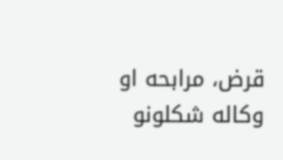قرض، مرابحه او وکاله شکلونو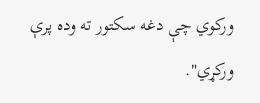ورکوي چې دغه سکتور ته وده پرې ورکړي".